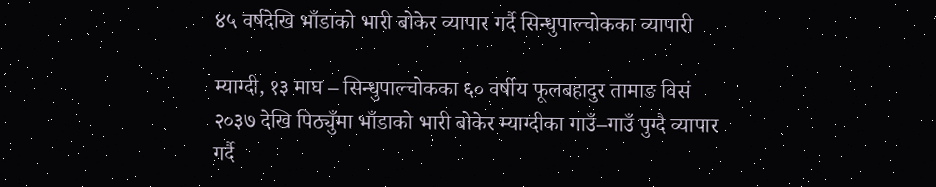४५ वर्षदेखि भाँडाको भारी बोकेर व्यापार गर्दै सिन्धुपाल्चोकका व्यापारी

म्याग्दी, १३ माघ – सिन्धुपाल्चोकका ६० वर्षीय फूलबहादुर तामाङ विसं २०३७ देखि पिठ्युँमा भाँडाको भारी बोकेर म्याग्दीका गाउँ–गाउँ पुग्दै व्यापार गर्दै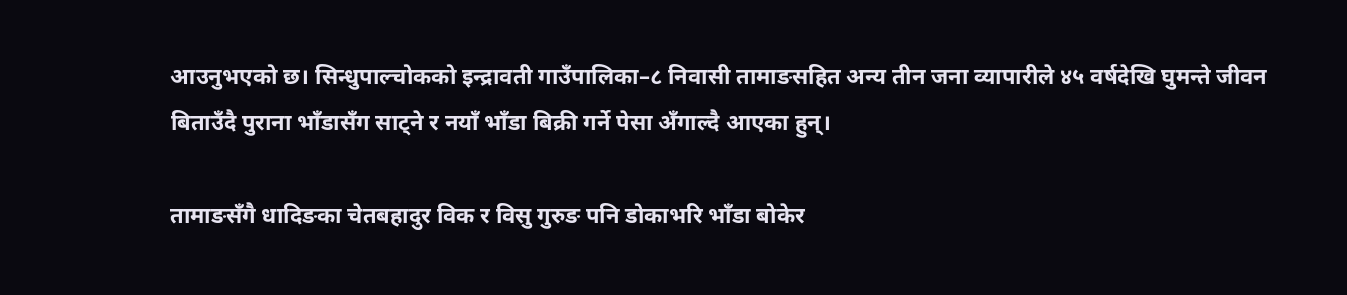आउनुभएको छ। सिन्धुपाल्चोकको इन्द्रावती गाउँपालिका–८ निवासी तामाङसहित अन्य तीन जना व्यापारीले ४५ वर्षदेखि घुमन्ते जीवन बिताउँदै पुराना भाँडासँग साट्ने र नयाँ भाँडा बिक्री गर्ने पेसा अँगाल्दै आएका हुन्।

तामाङसँगै धादिङका चेतबहादुर विक र विसु गुरुङ पनि डोकाभरि भाँडा बोकेर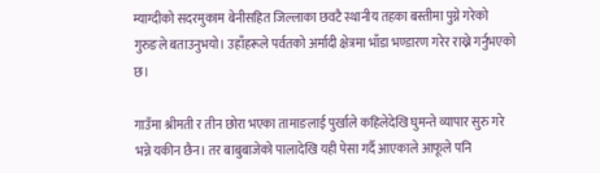म्याग्दीको सदरमुकाम बेनीसहित जिल्लाका छवटै स्थानीय तहका बस्तीमा पुग्ने गरेको गुरुङले बताउनुभयो। उहाँहरूले पर्वतको अर्मादी क्षेत्रमा भाँडा भण्डारण गरेर राख्ने गर्नुभएको छ।

गाउँमा श्रीमती र तीन छोरा भएका तामाङलाई पुर्खाले कहिलेदेखि घुमन्ते व्यापार सुरु गरे भन्ने यकीन छैन। तर बाबुबाजेको पालादेखि यही पेसा गर्दै आएकाले आफूले पनि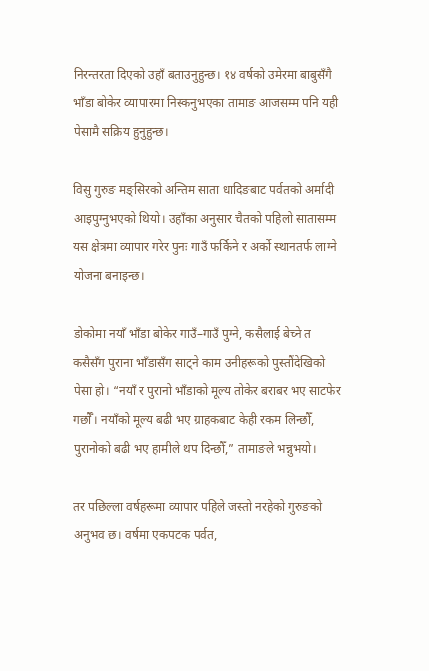निरन्तरता दिएको उहाँ बताउनुहुन्छ। १४ वर्षको उमेरमा बाबुसँगै भाँडा बोकेर व्यापारमा निस्कनुभएका तामाङ आजसम्म पनि यही पेसामै सक्रिय हुनुहुन्छ।

विसु गुरुङ मङ्सिरको अन्तिम साता धादिङबाट पर्वतको अर्मादी आइपुग्नुभएको थियो। उहाँका अनुसार चैतको पहिलो सातासम्म यस क्षेत्रमा व्यापार गरेर पुनः गाउँ फर्किने र अर्को स्थानतर्फ लाग्ने योजना बनाइन्छ।

डोकोमा नयाँ भाँडा बोकेर गाउँ–गाउँ पुग्ने, कसैलाई बेच्ने त कसैसँग पुराना भाँडासँग साट्ने काम उनीहरूको पुस्तौंदेखिको पेसा हो। “नयाँ र पुरानो भाँडाको मूल्य तोकेर बराबर भए साटफेर गर्छौँ। नयाँको मूल्य बढी भए ग्राहकबाट केही रकम लिन्छौँ, पुरानोको बढी भए हामीले थप दिन्छौँ,” तामाङले भन्नुभयो।

तर पछिल्ला वर्षहरूमा व्यापार पहिले जस्तो नरहेको गुरुङको अनुभव छ। वर्षमा एकपटक पर्वत,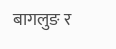बागलुङ र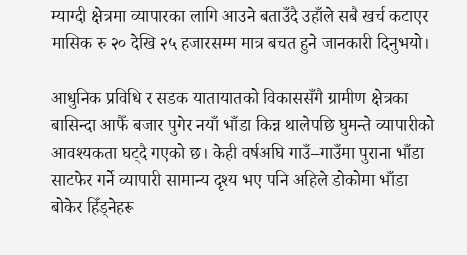म्याग्दी क्षेत्रमा व्यापारका लागि आउने बताउँदै उहाँले सबै खर्च कटाएर मासिक रु २० देखि २५ हजारसम्म मात्र बचत हुने जानकारी दिनुभयो।

आधुनिक प्रविधि र सडक यातायातको विकाससँगै ग्रामीण क्षेत्रका बासिन्दा आफैँ बजार पुगेर नयाँ भाँडा किन्न थालेपछि घुमन्ते व्यापारीको आवश्यकता घट्दै गएको छ। केही वर्षअघि गाउँ–गाउँमा पुराना भाँडा साटफेर गर्ने व्यापारी सामान्य दृश्य भए पनि अहिले डोकोमा भाँडा बोकेर हिँड्नेहरू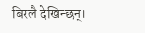बिरलै देखिन्छन्।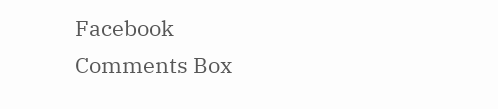Facebook Comments Box